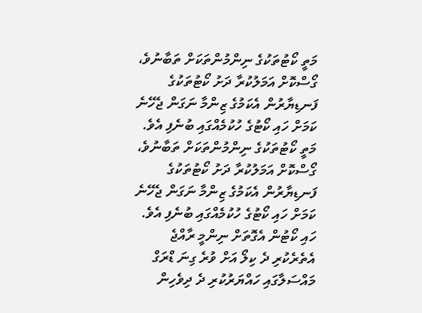މަތީ ކޯޓުތަކުގެ ނިންމުންތަކަށް ތަބާނުވެ، ގޯސްކޮށް އަމަލުކުރާ ދަށު ކޯޓުތަކުގެ ފަނޑިޔާރުން އެކަމުގެ ޒިންމާ ނަގަން ޖެހޭނެ ކަމަށް ހައި ކޯޓުގެ ހުކުމެއްގައި ބުނެފި އެވެ.
މަތީ ކޯޓުތަކުގެ ނިންމުންތަކަށް ތަބާނުވެ، ގޯސްކޮށް އަމަލުކުރާ ދަށު ކޯޓުތަކުގެ ފަނޑިޔާރުން އެކަމުގެ ޒިންމާ ނަގަން ޖެހޭނެ ކަމަށް ހައި ކޯޓުގެ ހުކުމެއްގައި ބުނެފި އެވެ.
ހައި ކޯޓުން އެގޮތަށް ނިންމީ ރާއްޖެ އެތެރެކުރި ދެ ކިލޯ އަށް ވުރެ ގިނަ ޑްރަގް މައްސަލާގައި ހައްޔަރުކުރި ދެ ދިވެހިން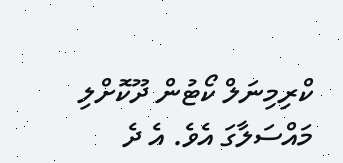ކްރިމިނަލް ކޯޓުން ދޫކޮށްލި މައްސަލާގަ އެވެ. އެ ދެ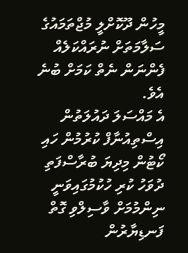މީހުން ދޫކޮށްލީ މުޖްތަމައުގެ ސަލާމަތަށް ނުރައްކަލެއް ފެންނަން ނެތް ކަމަށް ބުނެ އެވެ.
އެ މައްސަލަ ދައުލަތުން އިސްތިއުނާފް ކުރުމުން ހައި ކޯޓުން މިދިޔަ ބުރާސްފަތި ދުވަހު ކުރި ހުކުމުގައިވަނީ ނިންމުމަށް ވާސިލްވި ގޮތް ފަނޑިޔާރުން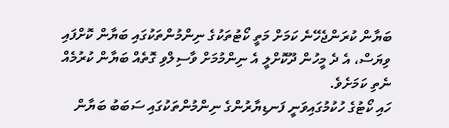ބަޔާން ކުރަންޖެހޭނެ ކަމަށް މަތީ ކޯޓުތަކުގެ ނިންމުންތަކުގައި ބަޔާން ކޮށްފައި ވިޔަސް، އެ ދެ މީހުން ދޫކޮށްލީ އެ ނިންމުމަށް ވާސިލްވި ގޮތެއް ބަޔާން ކުރުމެއް ނެތި ކަމަށެވެ.
ހައި ކޯޓުގެ ހުކުމުގައިވަނީ ފަނޑިޔާރުންގެ ނިންމުންތަކުގައި ސަބަބު ބަޔާން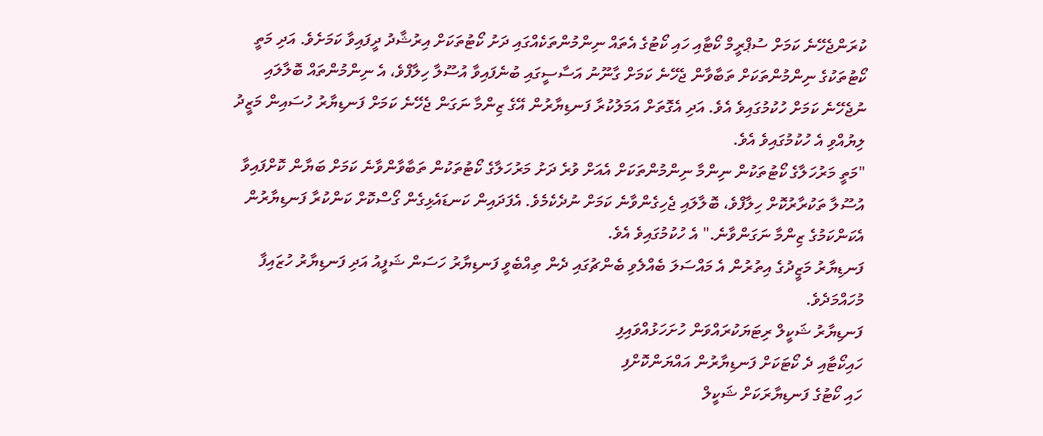ކުރަންޖެހޭނެ ކަމަށް ސުޕްރީމް ކޯޓާއި ހައި ކޯޓުގެ އެތައް ނިންމުންތަކެއްގައި ދަށު ކޯޓުތަކަށް އިރުޝާދު ދީފައިވާ ކަމަށެވެ. އަދި މަތީ ކޯޓުތަކުގެ ނިންމުންތަކަށް ތަބާވާން ޖެހޭނެ ކަމަށް ގާނޫނު އަސާސީގައި ބުނެފައިވާ އުސޫލާ ހިލާފްވެ، އެ ނިންމުންތައް ބޮލާލައި ނުޖެހޭނެ ކަމަށް ހުކުމުގައިވެ އެވެ. އަދި އެގޮތަށް އަމަލުކުރާ ފަނޑިޔާރުން އޭގެ ޒިންމާ ނަގަން ޖެހޭނެ ކަމަށް ފަނޑިޔާރު ހުސައިން މަޒީދު ލިޔުއްވި އެ ހުކުމުގައިވެ އެވެ.
"މަތީ މަރުހަލާގެ ކޯޓުތަކުން ނިންމާ ނިންމުންތަކަށް އެއަށް ވުރެ ދަށު މަރުހަލާގެ ކޯޓުތަކުން ތަބާވާންވާނެ ކަމަށް ބަޔާން ކޮށްފައިވާ އުސޫލާ ތަކުރާރުކޮށް ހިލާފްވެ، ބޮލާލައި ޖެހިގެންވާނެ ކަމަށް ނުދެކެމެވެ. އެފަދައިން ކަނޑައެޅިގެން ގޯސްކޮށް ކަންކުރާ ފަނޑިޔާރުން އެކަންކަމުގެ ޒިންމާ ނަގަންވާނެ." އެ ހުކުމުގައިވެ އެވެ.
ފަނޑިޔާރު މަޒީދުގެ އިތުރުން އެ މައްސަލަ ބެއްލެވި ބެންޗުގައި ދެން ތިއްބެވީ ފަނޑިޔާރު ހަސަން ޝަފީއު އަދި ފަނޑިޔާރު ހުޒައިފާ މުހައްމަދެވެ.
ފަނޑިޔާރު ޝަކީލް ރިޓަޔަކުރައްވަން ހުށަހަޅުއްވައިފި
ހައިކޯޓާއި ދެ ކޯޓަކަށް ފަނޑިޔާރުން އައްޔަންކޮށްފި
ހައި ކޯޓުގެ ފަނޑިޔާރަކަށް ޝަކީލް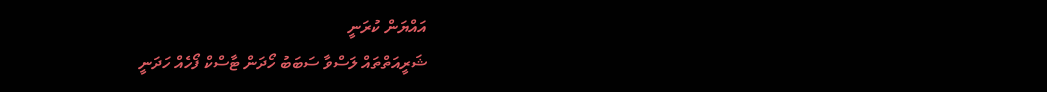އައްޔަން ކުރަނީ
ޝަރީއަތްތައް ލަސްވާ ސަބަބު ހޯދަން ޓާސްކް ފޯހެއް ހަދަނީ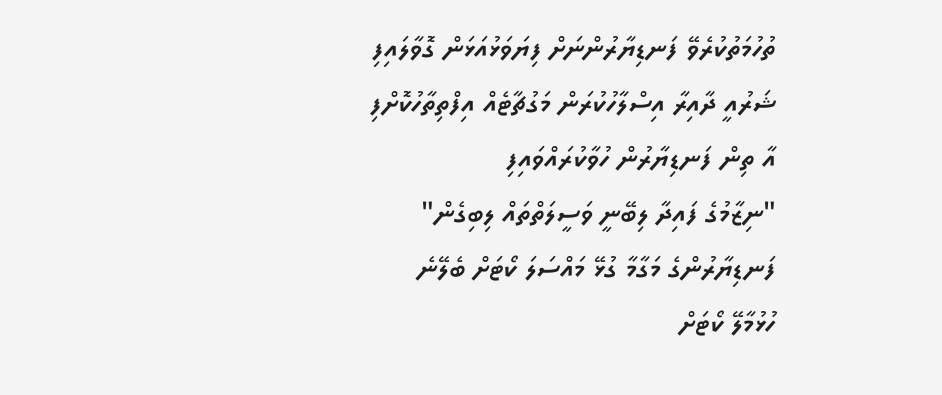ތުހުމަތުކުރެވޭ ފަނޑިޔާރުންނަށް ފިޔަވަޅުއަޅަން ގޮވާލައިފި
ޝަރުއީ ދާއިރާ އިސްލާހުކުރަން މަގުޗާޓެއް އިފްތިތާހުކޮށްފި
އާ ތިން ފަނޑިޔާރުން ހުވާކުރައްވައިފި
"ނިޒާމުގެ ފައިދާ ލިބޭނީ ވަސީލަތްތައް ލިބިގެން"
ފަނޑިޔާރުންގެ މަގާމާ ގުޅޭ މައްސަލަ ކޯޓަށް ބެލޭނެ
ހުޅުމާލޭ ކޯޓަށް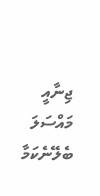ޖިނާއީ މައްސަލަ ބެލޭނެކަމާ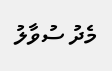މެދު ސުވާލު